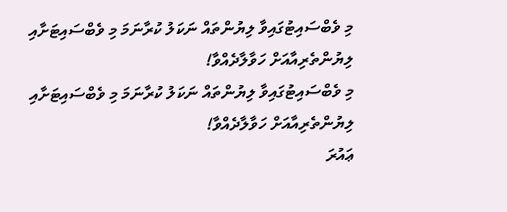މި ވެބްސައިޓުގައިވާ ލިޔުންތައް ނަކަލު ކުރާނަމަ މި ވެބްސައިޓަށާއި ލިޔުންތެރިއާއަށް ހަވާލާދެއްވާ!
މި ވެބްސައިޓުގައިވާ ލިޔުންތައް ނަކަލު ކުރާނަމަ މި ވެބްސައިޓަށާއި ލިޔުންތެރިއާއަށް ހަވާލާދެއްވާ!
ޢައުރަ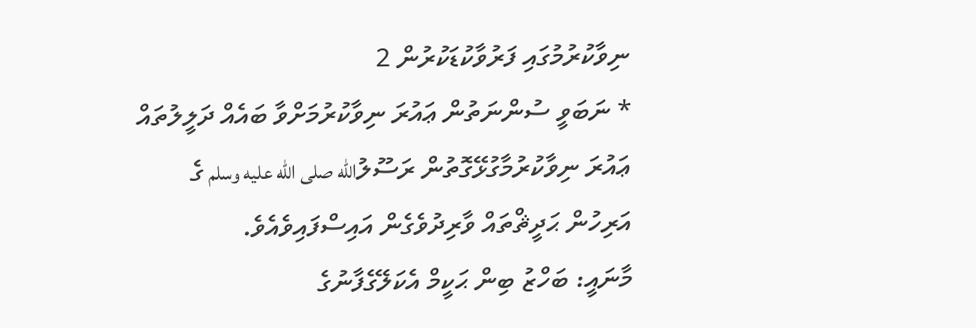ނިވާކުރުމުގައި ފަރުވާކުޑަކުރުން 2
* ނަބަވީ ސުންނަތުން ޢައުރަ ނިވާކުރުމަށްވާ ބައެއް ދަލީލުތައް
ޢައުރަ ނިވާކުރުމާގުޅޭގޮތުން ރަސޫލުالله صلى الله عليه وسلم ގެ އަރިހުން ޙަދީޘްތައް ވާރިދުވެގެން އައިސްފައިވެއެވެ.
މާނައީ: ބަހްޒު ބިން ޙަކީމް އެކަލޭގެފާނުގެ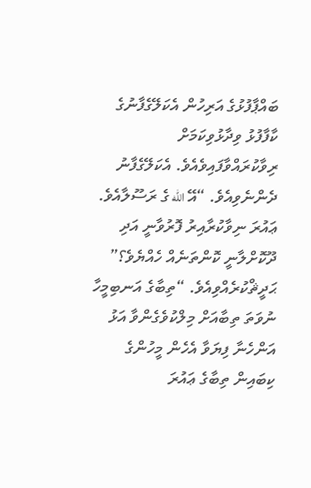ބައްޕާފުޅުގެ އަރިހުން އެކަލޭގެފާނުގެ ކާފާފުޅު ވިދާޅުވިކަމަށް ރިވާކުރައްވާފައިވެއެވެ. އެކަލޭގެފާނު ދެންނެވިއެވެ. “އޭ الله ގެ ރަސޫލާއެވެ. ޢައުރަ ނިވާކުރާއިރު ފޮރުވާނީ އަދި ދޫކޮށްލާނީ ކޮންތަނެއް ހެއްޔެވެ؟” ޙަދީޘްކުރެއްވިއެވެ. “ތިބާގެ އަނބިމީހާ ނުވަތަ ތިބާއަށް މިލްކުވެގެންވާ އަޅު އަންހެނާ ފިޔަވާ އެހެން މީހުންގެ ކިބައިން ތިބާގެ ޢައުރަ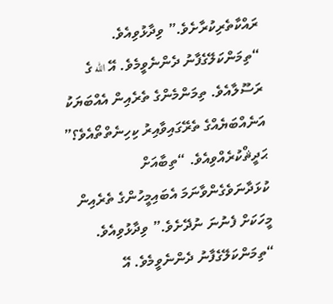ރައްކާތެރިކުރާށެވެ.” ވިދާޅުވިއެވެ. “ތިމަންކަލޭގެފާނު ދެންނެވީމެވެ. އޭ الله ގެ ރަސޫލާއެވެ. ތިމަންމެންގެ ތެރެއިން އެއްބަޔަކު އަނެއްބަޔެއްގެ ތެރޭގައިވާއިރު ކިހިނެތްތޯއެވެ؟” ޙަދީޘްކުރެއްވިއެވެ. “ތިބާއަށް ކުޅަދާނަވެގެންވާނަމަ އެބައިމީހުންގެ ތެރެއިން މީހަކަށް ފެނުނަ ނުދޭށެވެ.” ވިދާޅުވިއެވެ. “ތިމަންކަލޭގެފާނު ދެންނެވީމެވެ. އޭ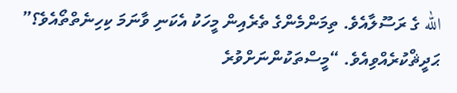الله ގެ ރަސޫލާއެވެ. ތިމަންމެންގެ ތެރެއިން މީހަކު އެކަނި ވާނަމަ ކިހިނެތްތޯއެވެ؟” ޙަދީޘްކުރެއްވިއެވެ. “މީސްތަކުންނަށްވުރެ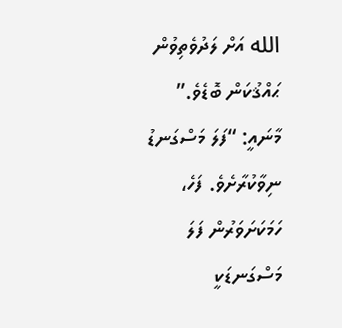الله އަށް ލަދުވެތިވުން ޙައްޤުކަން ބޮޑެވެ.”
މާނައީ: “ފަލަ މަސްގަނޑު ނިވާކުރާށެވެ. ފަހެ، ހަމަކަށަވަރުން ފަލަ މަސްގަނޑަކީ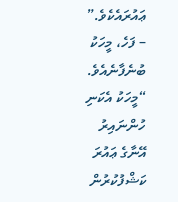ޢައުރައެކެވެ.”
– ފަހެ، މީހަކު ބުނެފާނެއެވެ. “މީހަކު އެކަނި ހުންނައިރު އޭނާގެ ޢައުރަ ކަޝްފުކުރުން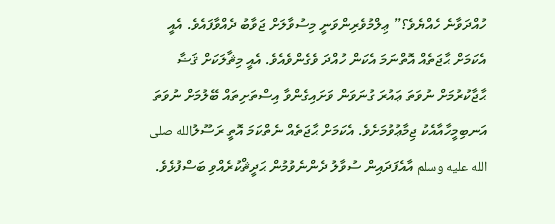ހުއްދަވާނެ ހެއްޔެވެ؟” ޢިލްމުވެރިންވަނީ މިސުވާލަށް ޖަވާބު ދެއްވާފައެވެ. އެއީ އެކަމަށް ޙާޖަތެއް އޮތްނަމަ އެކަން ހުއްދަ ވެގެންވެއެވެ. އެއީ މިޘާލަކަށް ޤަޟާ ޙާޖާކުރުމަށް ނުވަތަ ޢައުރަ ގުނަވަން ވަށައިގެންވާ އިސްތަށިތައް ބޭލުމަށް ނުވަތަ އަނބިމީހާއާއެކު ޖިމާޢުވުމަށެވެ. އެކަމަށް ޙާޖަތެއް ނެތްކަމަ އޮތީ ރަސޫލުالله صلى الله عليه وسلم އާއެފަދައިން ސުވާލު ދެންނެވުމުން ޙަދީޘްކުރެއްވި ބަސްފުޅެވެ.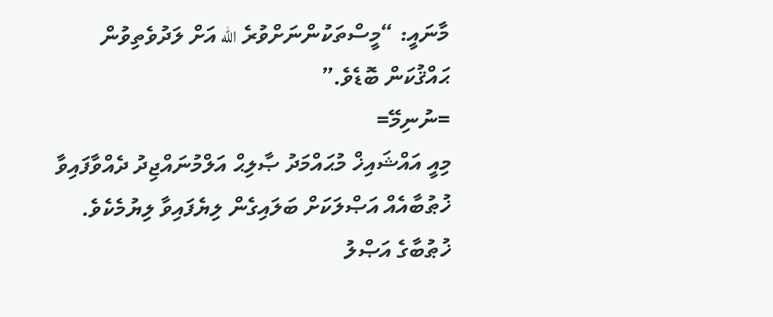މާނައީ: “މީސްތަކުންނަށްވުރެ الله އަށް ލަދުވެތިވުން ޙައްޤުކަން ބޮޑެވެ.”
=ނުނިމޭ=
މިއީ އައްޝައިޚް މުޙައްމަދު ޞާލިޙް އަލްމުނައްޖިދު ދެއްވާފައިވާ ޚުޠުބާއެއް އަޞްލަކަށް ބަލައިގެން ލިޔެފައިވާ ލިޔުމެކެވެ.
ޚުޠުބާގެ އަޞްލު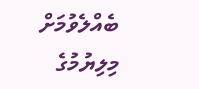ބެއްލެވުމަށް
މިލިޔުމުގެ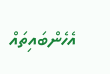އެހެންބައިތައް